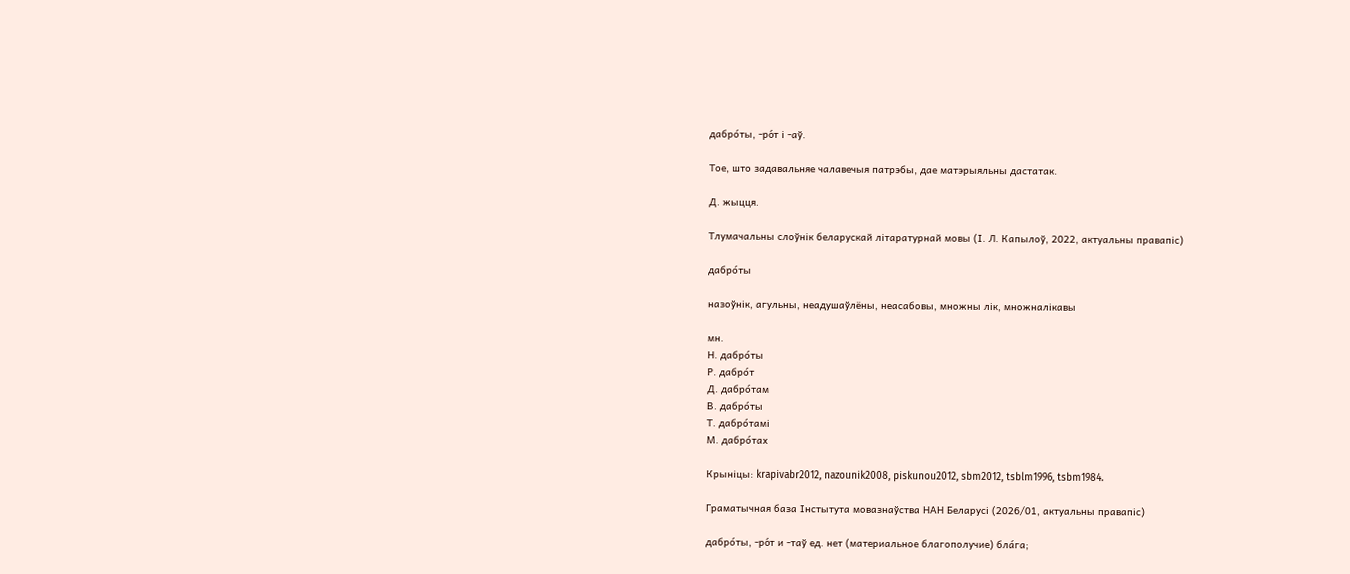дабро́ты, -ро́т і -аў.

Тое, што задавальняе чалавечыя патрэбы, дае матэрыяльны дастатак.

Д. жыцця.

Тлумачальны слоўнік беларускай літаратурнай мовы (І. Л. Капылоў, 2022, актуальны правапіс)

дабро́ты

назоўнік, агульны, неадушаўлёны, неасабовы, множны лік, множналікавы

мн.
Н. дабро́ты
Р. дабро́т
Д. дабро́там
В. дабро́ты
Т. дабро́тамі
М. дабро́тах

Крыніцы: krapivabr2012, nazounik2008, piskunou2012, sbm2012, tsblm1996, tsbm1984.

Граматычная база Інстытута мовазнаўства НАН Беларусі (2026/01, актуальны правапіс)

дабро́ты, -ро́т и -таў ед. нет (материальное благополучие) бла́га;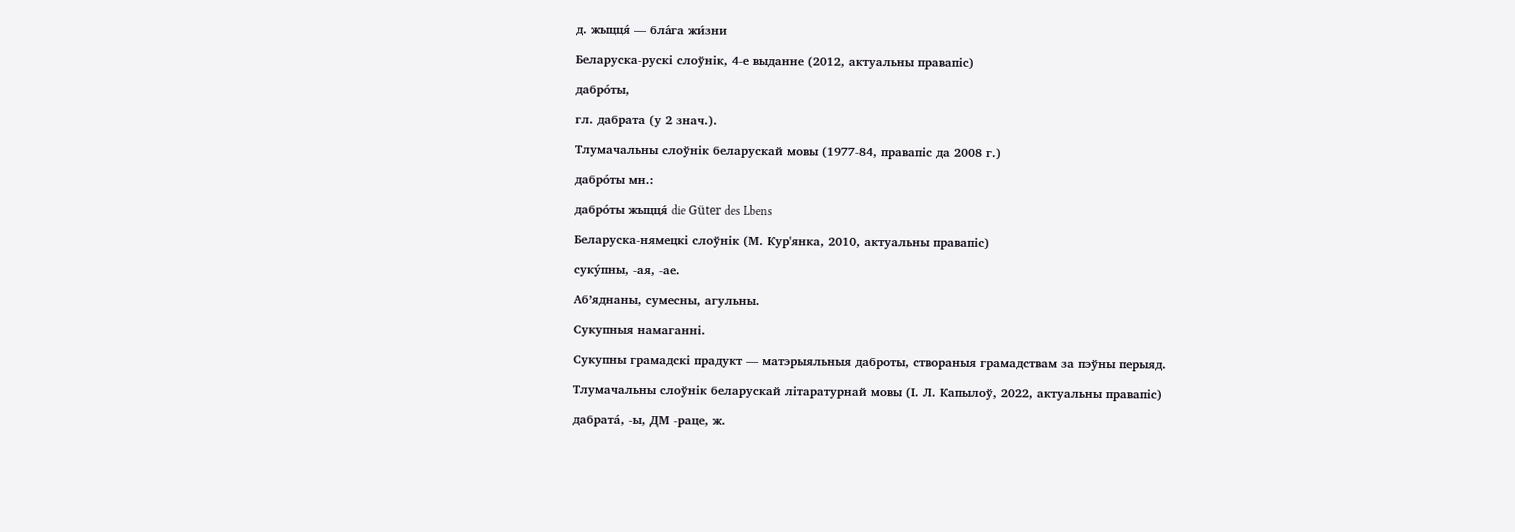д. жыцця́ — бла́га жи́зни

Беларуска-рускі слоўнік, 4-е выданне (2012, актуальны правапіс)

дабро́ты,

гл. дабрата (у 2 знач.).

Тлумачальны слоўнік беларускай мовы (1977-84, правапіс да 2008 г.)

дабро́ты мн.:

дабро́ты жыцця́ die Güter des Lbens

Беларуска-нямецкі слоўнік (М. Кур'янка, 2010, актуальны правапіс)

суку́пны, -ая, -ае.

Аб’яднаны, сумесны, агульны.

Сукупныя намаганні.

Сукупны грамадскі прадукт — матэрыяльныя даброты, створаныя грамадствам за пэўны перыяд.

Тлумачальны слоўнік беларускай літаратурнай мовы (І. Л. Капылоў, 2022, актуальны правапіс)

дабрата́, ‑ы, ДМ ‑раце, ж.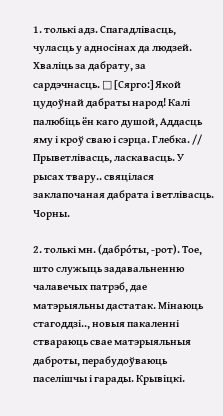1. толькі адз. Спагадлівасць, чуласць у адносінах да людзей. Хваліць за дабрату, за сардэчнасць. □ [Сярго:] Якой цудоўнай дабраты народ! Калі палюбіць ён каго душой, Аддасць яму і кроў сваю і сэрца. Глебка. // Прыветлівасць, ласкавасць. У рысах твару.. свяцілася заклапочаная дабрата і ветлівасць. Чорны.

2. толькі мн. (дабро́ты, ‑рот). Тое, што служыць задавальненню чалавечых патрэб, дае матэрыяльны дастатак. Мінаюць стагоддзі.., новыя пакаленні ствараюць свае матэрыяльныя даброты, перабудоўваюць паселішчы і гарады. Крывіцкі.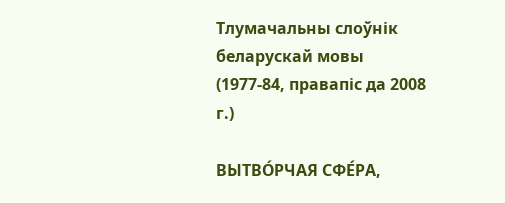Тлумачальны слоўнік беларускай мовы (1977-84, правапіс да 2008 г.)

ВЫТВО́РЧАЯ СФЕ́РА,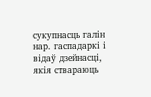сукупнасць галін нар. гаспадаркі і відаў дзейнасці, якія ствараюць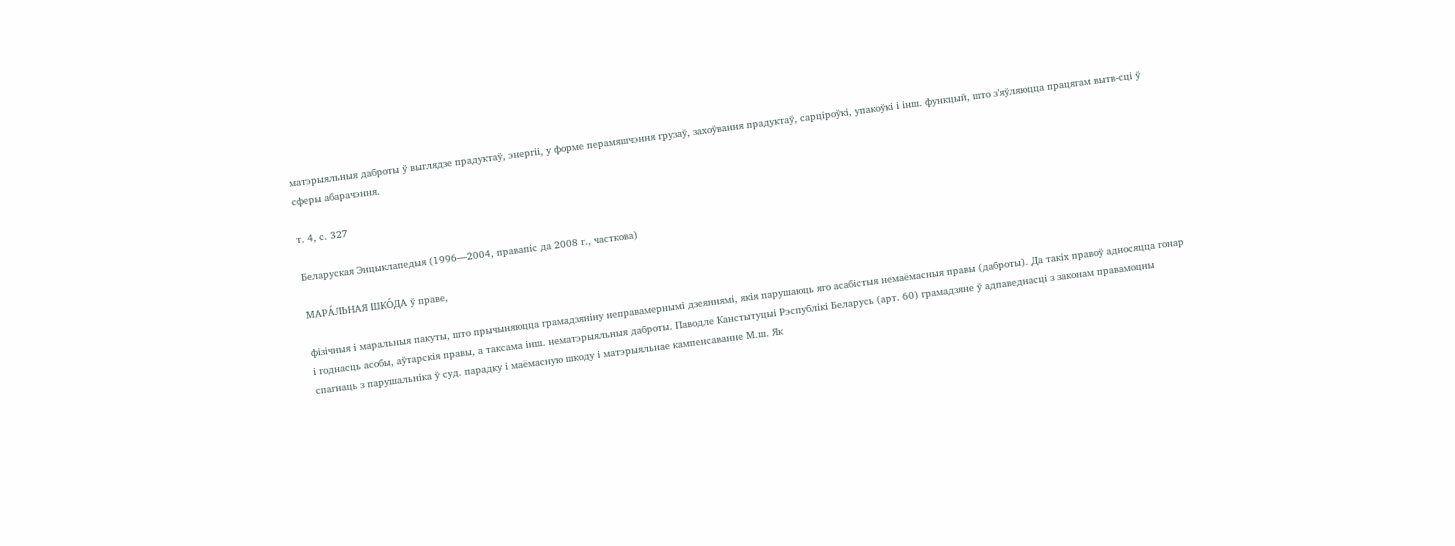матэрыяльныя даброты ў выглядзе прадуктаў, энергіі, у форме перамяшчэння грузаў, захоўвання прадуктаў, сарціроўкі, упакоўкі і інш. функцый, што з’яўляюцца працягам вытв-сці ў сферы абарачэння.

т. 4, с. 327

Беларуская Энцыклапедыя (1996—2004, правапіс да 2008 г., часткова)

МАРА́ЛЬНАЯ ШКО́ДА ў праве,

фізічныя і маральныя пакуты, што прычыняюцца грамадзяніну неправамернымі дзеяннямі, якія парушаюць яго асабістыя немаёмасныя правы (даброты). Да такіх правоў адносяцца гонар і годнасць асобы, аўтарскія правы, а таксама інш. нематэрыяльныя даброты. Паводле Канстытуцыі Рэспублікі Беларусь (арт. 60) грамадзяне ў адпаведнасці з законам правамоцны спагнаць з парушальніка ў суд. парадку і маёмасную шкоду і матэрыяльнае кампенсаванне М.ш. Як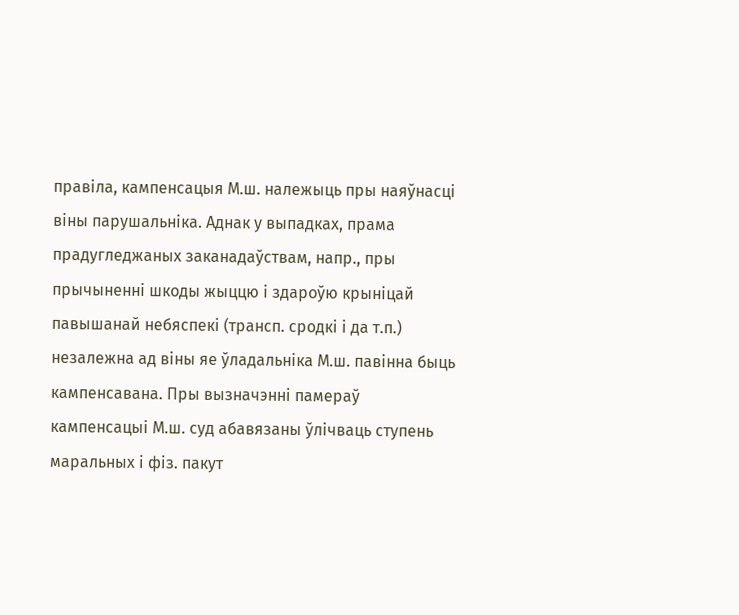правіла, кампенсацыя М.ш. належыць пры наяўнасці віны парушальніка. Аднак у выпадках, прама прадугледжаных заканадаўствам, напр., пры прычыненні шкоды жыццю і здароўю крыніцай павышанай небяспекі (трансп. сродкі і да т.п.) незалежна ад віны яе ўладальніка М.ш. павінна быць кампенсавана. Пры вызначэнні памераў кампенсацыі М.ш. суд абавязаны ўлічваць ступень маральных і фіз. пакут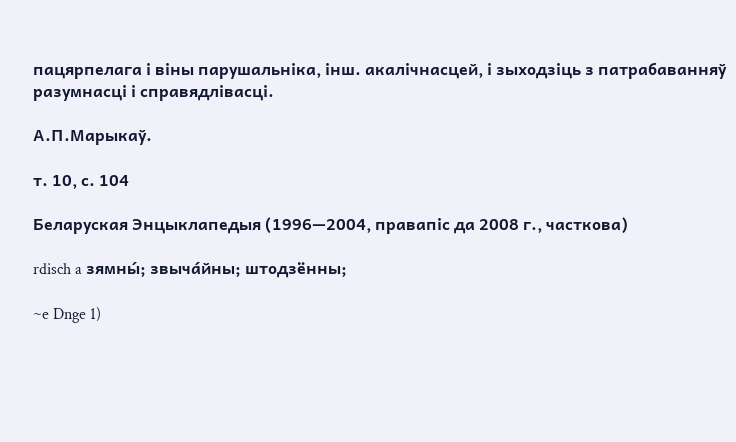пацярпелага і віны парушальніка, інш. акалічнасцей, і зыходзіць з патрабаванняў разумнасці і справядлівасці.

А.П.Марыкаў.

т. 10, с. 104

Беларуская Энцыклапедыя (1996—2004, правапіс да 2008 г., часткова)

rdisch a зямны́; звыча́йны; штодзённы;

~e Dnge 1)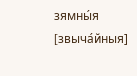зямны́я [звыча́йныя]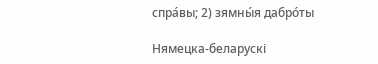спра́вы; 2) зямны́я дабро́ты

Нямецка-беларускі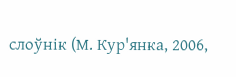слоўнік (М. Кур'янка, 2006,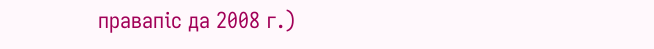правапіс да 2008 г.)